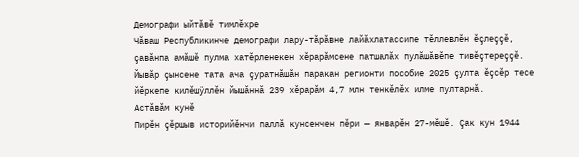Демографи ыйтăвĕ тимлĕхре
Чăваш Республикинче демографи лару-тăрăвне лайăхлатассипе тĕллевлĕн ĕçлеççĕ, çавăнпа амăшĕ пулма хатĕрленекен хĕрарăмсене патшалăх пулăшăвĕпе тивĕçтереççĕ. Йывăр çынсене тата ача çуратнăшăн паракан регионти пособие 2025 çулта ĕçсĕр тесе йĕркепе килĕшÿллĕн йышăннă 239 хĕрарăм 4,7 млн тенкĕлĕх илме пултарнă.
Астăвăм кунĕ
Пирĕн çĕршыв историйĕнчи паллă кунсенчен пĕри — январĕн 27-мĕшĕ. Çак кун 1944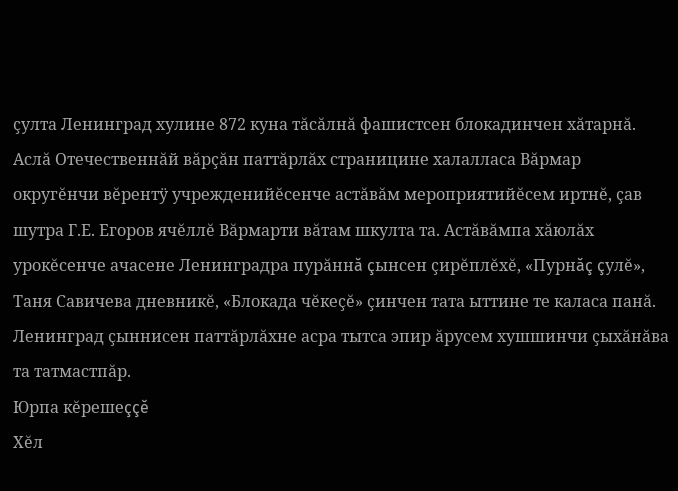çулта Ленинград хулине 872 куна тăсăлнă фашистсен блокадинчен хăтарнă. Аслă Отечественнăй вăрçăн паттăрлăх страницине халалласа Вăрмар округĕнчи вĕрентÿ учрежденийĕсенче астăвăм мероприятийĕсем иртнĕ, çав шутра Г.Е. Егоров ячĕллĕ Вăрмарти вăтам шкулта та. Астăвăмпа хăюлăх урокĕсенче ачасене Ленинградра пурăннă çынсен çирĕплĕхĕ, «Пурнăç çулĕ», Таня Савичева дневникĕ, «Блокада чĕкеçĕ» çинчен тата ыттине те каласа панă. Ленинград çыннисен паттăрлăхне асра тытса эпир ăрусем хушшинчи çыхăнăва та татмастпăр.
Юрпа кĕрешеççĕ
Хĕл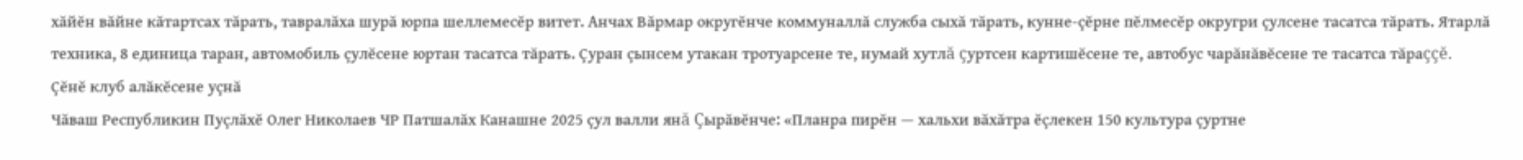хăйĕн вăйне кăтартсах тăрать, тавралăха шурă юрпа шеллемесĕр витет. Анчах Вăрмар округĕнче коммуналлă служба сыхă тăрать, кунне-çĕрне пĕлмесĕр округри çулсене тасатса тăрать. Ятарлă техника, 8 единица таран, автомобиль çулĕсене юртан тасатса тăрать. Çуран çынсем утакан тротуарсене те, нумай хутлă çуртсен картишĕсене те, автобус чарăнăвĕсене те тасатса тăраççĕ.
Çĕнĕ клуб алăкĕсене уçнă
Чăваш Республикин Пуçлăхĕ Олег Николаев ЧР Патшалăх Канашне 2025 çул валли янă Çырăвĕнче: «Планра пирĕн — хальхи вăхăтра ĕçлекен 150 культура çуртне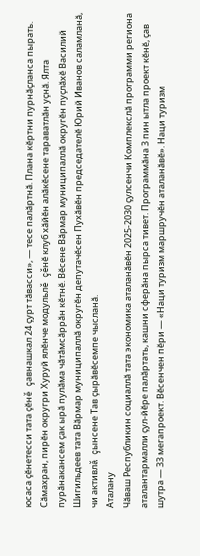юсаса çĕнетесси тата çĕнĕ çавнашкал 24 çурт тăвасси», — тесе палăртнă. Плана кĕртни пурнăçланса пырать. Сăмахран, пирĕн округри Хуруй ялĕнче модульлĕ çĕнĕ клуб хăйĕн алăкĕсене тараватлăн уçнă. Ялта пурăнакансем çак ырă пулăма чăтăмсăррăн кĕтнĕ. Вĕсене Вăрмар муниципаллă округĕн пуçлăхĕ Василий Шигильдеев тата Вăрмар муниципаллă округĕн депутачĕсен Пухăвĕн председателĕ Юрий Иванов саламланă, чи активлă çынсене Тав çырăвĕсемпе чысланă.
Аталану
Чăваш Республикин социаллă тата экономика аталанăвĕн 2025-2030 çулсенчи Комплекслă программи региона аталантармалли çул-йĕре палăртать, кашни сферăна пырса тивет. Программăна 3 пин ытла проект кĕнĕ, çав шутра — 33 мегапроект. Вĕсенчен пĕри — «Наци туризм маршручĕн аталанăвĕ». Наци туризм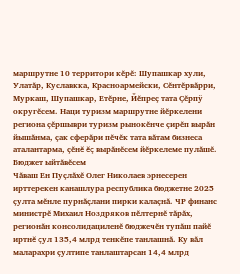маршрутне 10 территори кĕрĕ: Шупашкар хули, Улатăр, Куславкка, Красноармейски, Сĕнтĕрвăрри, Муркаш, Шупашкар, Етĕрне, Йĕпреç тата Çĕрпÿ округĕсем. Наци туризм маршрутне йĕркелени региона çĕршыври туризм рынокĕнче çирĕп вырăн йышăнма, çак сферăри пĕчĕк тата вăтам бизнеса аталантарма, çĕнĕ ĕç вырăнĕсем йĕркелеме пулăшĕ.
Бюджет ыйтăвĕсем
Чăваш Ен Пуçлăхĕ Олег Николаев эрнесерен ирттерекен канашлура республика бюджетне 2025 çулта мĕнле пурнăçлани пирки калаçнă. ЧР финанс министрĕ Михаил Ноздряков пĕлтернĕ тăрăх, регионăн консолидациленĕ бюджечĕн тупăш пайĕ иртнĕ çул 135,4 млрд тенкĕпе танлашнă. Ку вăл маларахри çултипе танлаштарсан 14,4 млрд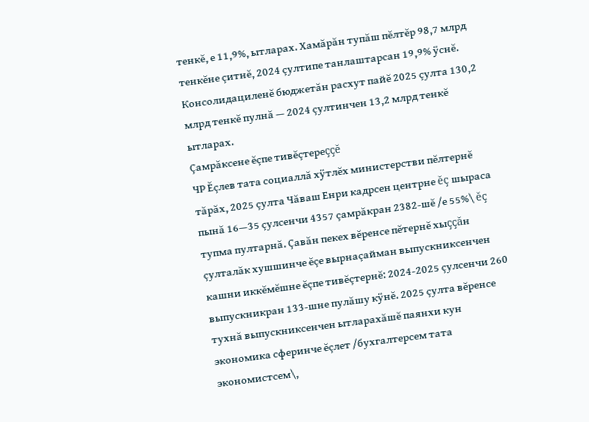тенкĕ, е 11,9%, ытларах. Хамăрăн тупăш пĕлтĕр 98,7 млрд тенкĕне çитнĕ, 2024 çултипе танлаштарсан 19,9% ÿснĕ. Консолидациленĕ бюджетăн расхут пайĕ 2025 çулта 130,2 млрд тенкĕ пулнă — 2024 çултинчен 13,2 млрд тенкĕ ытларах.
Çамрăксене ĕçпе тивĕçтереççĕ
ЧР Ĕçлев тата социаллă хÿтлĕх министерстви пĕлтернĕ тăрăх, 2025 çулта Чăваш Енри кадрсен центрне ĕç шыраса пынă 16—35 çулсенчи 4357 çамрăкран 2382-шĕ /е 55%\ ĕç тупма пултарнă. Çавăн пекех вĕренсе пĕтернĕ хыççăн çулталăк хушшинче ĕçе вырнаçайман выпускниксенчен кашни иккĕмĕшне ĕçпе тивĕçтернĕ: 2024-2025 çулсенчи 260 выпускникран 133-шне пулăшу кÿнĕ. 2025 çулта вĕренсе тухнă выпускниксенчен ытларахăшĕ паянхи кун экономика сферинче ĕçлет /бухгалтерсем тата экономистсем\,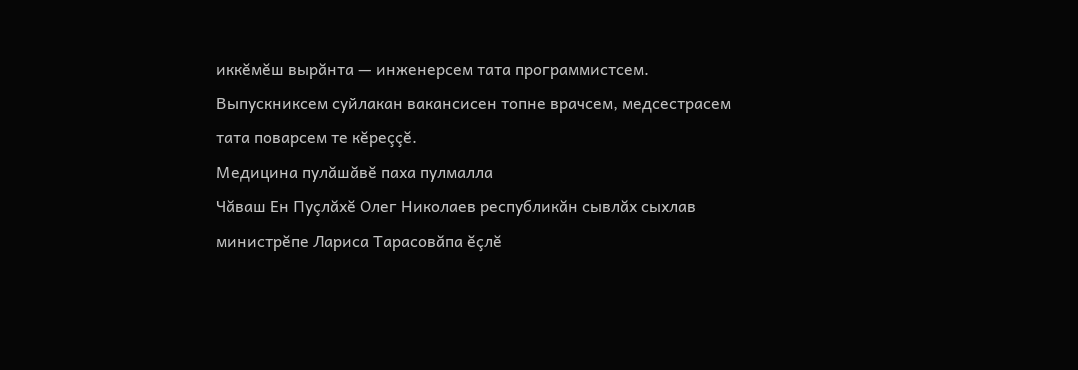иккĕмĕш вырăнта — инженерсем тата программистсем. Выпускниксем суйлакан вакансисен топне врачсем, медсестрасем тата поварсем те кĕреççĕ.
Медицина пулăшăвĕ паха пулмалла
Чăваш Ен Пуçлăхĕ Олег Николаев республикăн сывлăх сыхлав министрĕпе Лариса Тарасовăпа ĕçлĕ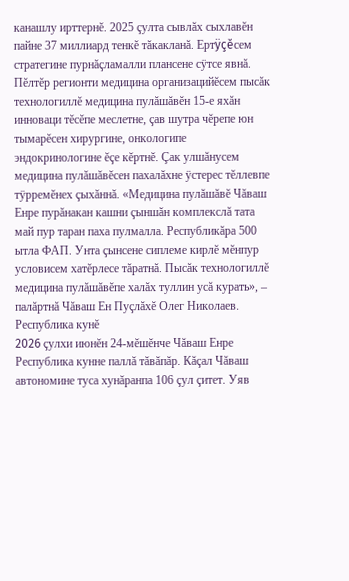канашлу ирттернĕ. 2025 çулта сывлăх сыхлавĕн пайне 37 миллиард тенкĕ тăкакланă. Ертÿçĕсем стратегине пурнăçламалли плансене сÿтсе явнă. Пĕлтĕр регионти медицина организацийĕсем пысăк технологиллĕ медицина пулăшăвĕн 15-е яхăн инноваци тĕсĕпе меслетне, çав шутра чĕрепе юн тымарĕсен хирургине, онкологипе эндокринологине ĕçе кĕртнĕ. Çак улшăнусем медицина пулăшăвĕсен пахалăхне ÿстерес тĕллевпе тÿрремĕнех çыхăннă. «Медицина пулăшăвĕ Чăваш Енре пурăнакан кашни çыншăн комплекслă тата май пур таран паха пулмалла. Республикăра 500 ытла ФАП. Унта çынсене сиплеме кирлĕ мĕнпур условисем хатĕрлесе тăратнă. Пысăк технологиллĕ медицина пулăшăвĕпе халăх туллин усă курать», – палăртнă Чăваш Ен Пуçлăхĕ Олег Николаев.
Республика кунĕ
2026 çулхи июнĕн 24-мĕшĕнче Чăваш Енре Республика кунне паллă тăвăпăр. Кăçал Чăваш автономине туса хунăранпа 106 çул çитет. Уяв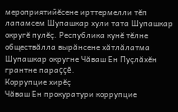мероприятийĕсене ирттермелли тĕп лапамсем Шупашкар хули тата Шупашкар округĕ пулĕç. Республика кунĕ тĕлне обществăлла вырăнсене хăтлăлатма Шупашкар округне Чăваш Ен Пуçлăхĕн грантне параççĕ.
Коррупцие хирĕç
Чăваш Ен прокуратури коррупцие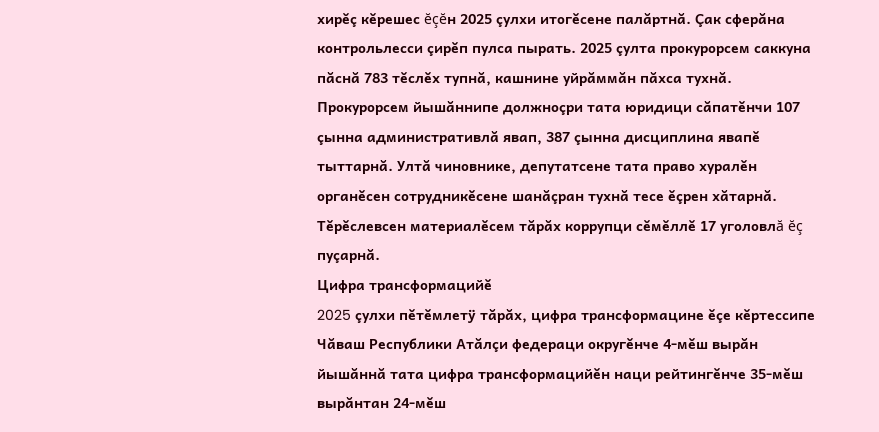хирĕç кĕрешес ĕçĕн 2025 çулхи итогĕсене палăртнă. Çак сферăна контрольлесси çирĕп пулса пырать. 2025 çулта прокурорсем саккуна пăснă 783 тĕслĕх тупнă, кашнине уйрăммăн пăхса тухнă. Прокурорсем йышăннипе должноçри тата юридици сăпатĕнчи 107 çынна административлă явап, 387 çынна дисциплина явапĕ тыттарнă. Ултă чиновнике, депутатсене тата право хуралĕн органĕсен сотрудникĕсене шанăçран тухнă тесе ĕçрен хăтарнă. Тĕрĕслевсен материалĕсем тăрăх коррупци сĕмĕллĕ 17 уголовлă ĕç пуçарнă.
Цифра трансформацийĕ
2025 çулхи пĕтĕмлетÿ тăрăх, цифра трансформацине ĕçе кĕртессипе Чăваш Республики Атăлçи федераци округĕнче 4-мĕш вырăн йышăннă тата цифра трансформацийĕн наци рейтингĕнче 35-мĕш вырăнтан 24-мĕш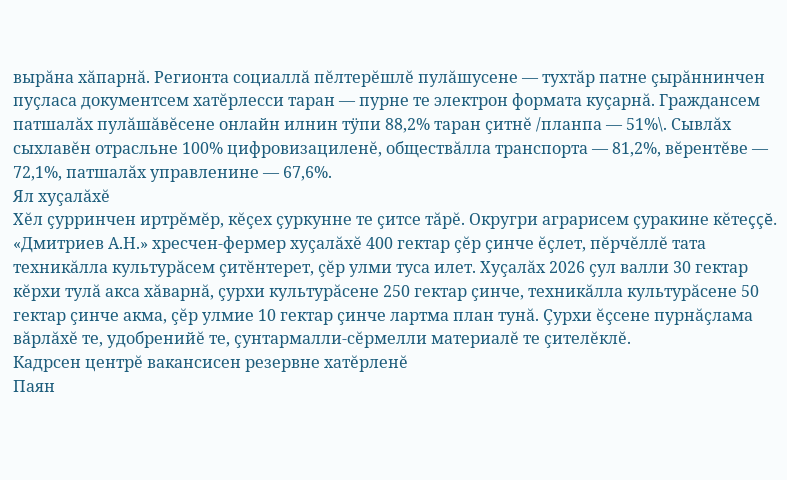вырăна хăпарнă. Регионта социаллă пĕлтерĕшлĕ пулăшусене — тухтăр патне çырăннинчен пуçласа документсем хатĕрлесси таран — пурне те электрон формата куçарнă. Граждансем патшалăх пулăшăвĕсене онлайн илнин тÿпи 88,2% таран çитнĕ /планпа — 51%\. Сывлăх сыхлавĕн отрасльне 100% цифровизациленĕ, обществăлла транспорта — 81,2%, вĕрентĕве — 72,1%, патшалăх управленине — 67,6%.
Ял хуçалăхĕ
Хĕл çурринчен иртрĕмĕр, кĕçех çуркунне те çитсе тăрĕ. Округри аграрисем çуракине кĕтеççĕ. «Дмитриев А.Н.» хресчен-фермер хуçалăхĕ 400 гектар çĕр çинче ĕçлет, пĕрчĕллĕ тата техникăлла культурăсем çитĕнтерет, çĕр улми туса илет. Хуçалăх 2026 çул валли 30 гектар кĕрхи тулă акса хăварнă, çурхи культурăсене 250 гектар çинче, техникăлла культурăсене 50 гектар çинче акма, çĕр улмие 10 гектар çинче лартма план тунă. Çурхи ĕçсене пурнăçлама вăрлăхĕ те, удобренийĕ те, çунтармалли-сĕрмелли материалĕ те çителĕклĕ.
Кадрсен центрĕ вакансисен резервне хатĕрленĕ
Паян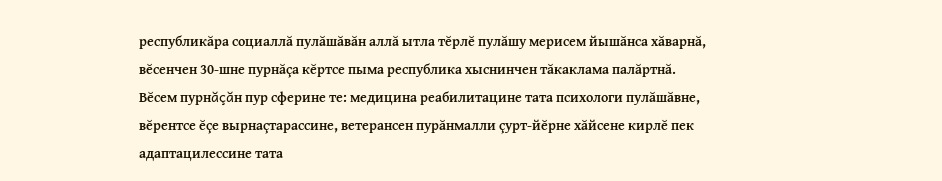республикăра социаллă пулăшăвăн аллă ытла тĕрлĕ пулăшу мерисем йышăнса хăварнă, вĕсенчен 30-шне пурнăçа кĕртсе пыма республика хыснинчен тăкаклама палăртнă. Вĕсем пурнăçăн пур сферине те: медицина реабилитацине тата психологи пулăшăвне, вĕрентсе ĕçе вырнаçтарассине, ветерансен пурăнмалли çурт-йĕрне хăйсене кирлĕ пек адаптацилессине тата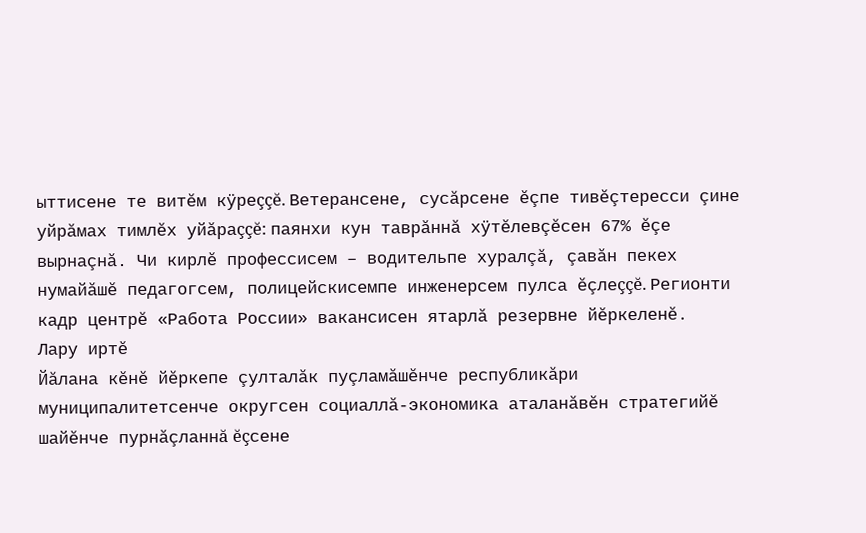ыттисене те витĕм кÿреççĕ. Ветерансене, сусăрсене ĕçпе тивĕçтересси çине уйрăмах тимлĕх уйăраççĕ: паянхи кун таврăннă хÿтĕлевçĕсен 67% ĕçе вырнаçнă. Чи кирлĕ профессисем – водительпе хуралçă, çавăн пекех нумайăшĕ педагогсем, полицейскисемпе инженерсем пулса ĕçлеççĕ. Регионти кадр центрĕ «Работа России» вакансисен ятарлă резервне йĕркеленĕ.
Лару иртĕ
Йăлана кĕнĕ йĕркепе çулталăк пуçламăшĕнче республикăри муниципалитетсенче округсен социаллă-экономика аталанăвĕн стратегийĕ шайĕнче пурнăçланнă ĕçсене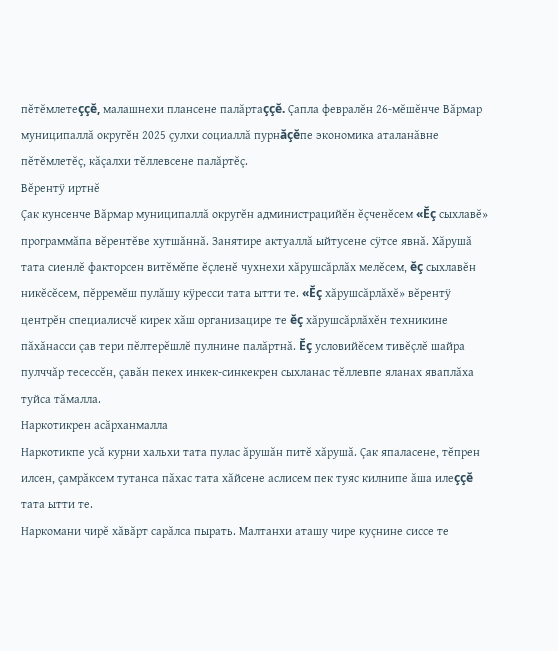пĕтĕмлетеççĕ, малашнехи плансене палăртаççĕ. Çапла февралĕн 26-мĕшĕнче Вăрмар муниципаллă округĕн 2025 çулхи социаллă пурнăçĕпе экономика аталанăвне пĕтĕмлетĕç, кăçалхи тĕллевсене палăртĕç.
Вĕрентÿ иртнĕ
Çак кунсенче Вăрмар муниципаллă округĕн администрацийĕн ĕçченĕсем «Ĕç сыхлавĕ» программăпа вĕрентĕве хутшăннă. Занятире актуаллă ыйтусене сÿтсе явнă. Хăрушă тата сиенлĕ факторсен витĕмĕпе ĕçленĕ чухнехи хăрушсăрлăх мелĕсем, ĕç сыхлавĕн никĕсĕсем, пĕрремĕш пулăшу кÿресси тата ытти те. «Ĕç хăрушсăрлăхĕ» вĕрентÿ центрĕн специалисчĕ кирек хăш организацире те ĕç хăрушсăрлăхĕн техникине пăхăнасси çав тери пĕлтерĕшлĕ пулнине палăртнă. Ĕç условийĕсем тивĕçлĕ шайра пулччăр тесессĕн, çавăн пекех инкек-синкекрен сыхланас тĕллевпе яланах яваплăха туйса тăмалла.
Наркотикрен асăрханмалла
Наркотикпе усă курни хальхи тата пулас ăрушăн питĕ хăрушă. Çак япаласене, тĕпрен илсен, çамрăксем тутанса пăхас тата хăйсене аслисем пек туяс килнипе ăша илеççĕ тата ытти те.
Наркомани чирĕ хăвăрт сарăлса пырать. Малтанхи аташу чире куçнине сиссе те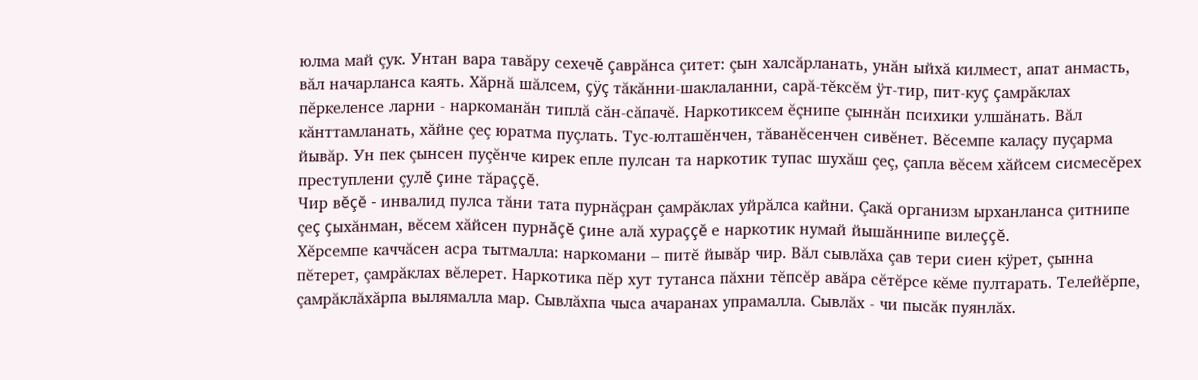юлма май çук. Унтан вара тавăру сехечĕ çаврăнса çитет: çын халсăрланать, унăн ыйхă килмест, апат анмасть, вăл начарланса каять. Хăрнă шăлсем, çÿç тăкăнни-шаклаланни, сарă-тĕксĕм ÿт-тир, пит-куç çамрăклах пĕркеленсе ларни - наркоманăн типлă сăн-сăпачĕ. Наркотиксем ĕçнипе çыннăн психики улшăнать. Вăл кăнттамланать, хăйне çеç юратма пуçлать. Тус-юлташĕнчен, тăванĕсенчен сивĕнет. Вĕсемпе калаçу пуçарма йывăр. Ун пек çынсен пуçĕнче кирек епле пулсан та наркотик тупас шухăш çеç, çапла вĕсем хăйсем сисмесĕрех преступлени çулĕ çине тăраççĕ.
Чир вĕçĕ - инвалид пулса тăни тата пурнăçран çамрăклах уйрăлса кайни. Çакă организм ырханланса çитнипе çеç çыхăнман, вĕсем хăйсен пурнăçĕ çине алă хураççĕ е наркотик нумай йышăннипе вилеççĕ.
Хĕрсемпе каччăсен асра тытмалла: наркомани – питĕ йывăр чир. Вăл сывлăха çав тери сиен кÿрет, çынна пĕтерет, çамрăклах вĕлерет. Наркотика пĕр хут тутанса пăхни тĕпсĕр авăра сĕтĕрсе кĕме пултарать. Телейĕрпе, çамрăклăхăрпа вылямалла мар. Сывлăхпа чыса ачаранах упрамалла. Сывлăх - чи пысăк пуянлăх.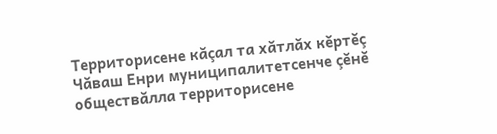Территорисене кăçал та хăтлăх кĕртĕç
Чăваш Енри муниципалитетсенче çĕнĕ обществăлла территорисене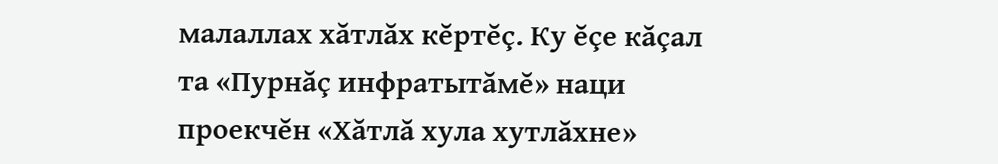малаллах хăтлăх кĕртĕç. Ку ĕçе кăçал та «Пурнăç инфратытăмĕ» наци проекчĕн «Хăтлă хула хутлăхне»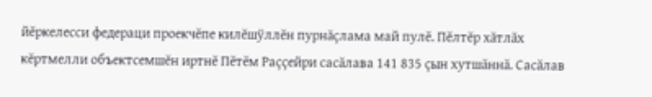йĕркелесси федераци проекчĕпе килĕшÿллĕн пурнăçлама май пулĕ. Пĕлтĕр хăтлăх кĕртмелли объектсемшĕн иртнĕ Пĕтĕм Раççейри сасăлава 141 835 çын хутшăннă. Сасăлав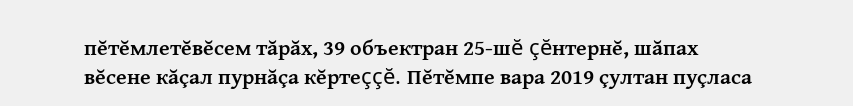пĕтĕмлетĕвĕсем тăрăх, 39 объектран 25-шĕ çĕнтернĕ, шăпах вĕсене кăçал пурнăçа кĕртеççĕ. Пĕтĕмпе вара 2019 çултан пуçласа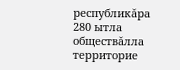республикăра 280 ытла обществăлла территорие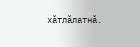хăтлăлатнă.